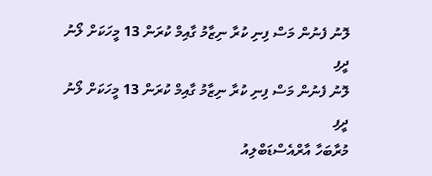ލޮނު ފެނުން މަސް ފިނި ކުރާ ނިޒާމު ގާއިމް ކުރަން 13 މީހަކަށް ލޯނު ދީފި
ލޮނު ފެނުން މަސް ފިނި ކުރާ ނިޒާމު ގާއިމް ކުރަން 13 މީހަކަށް ލޯނު ދީފި
މުރާބަހާ އާރްއެސްޑަބްލިއު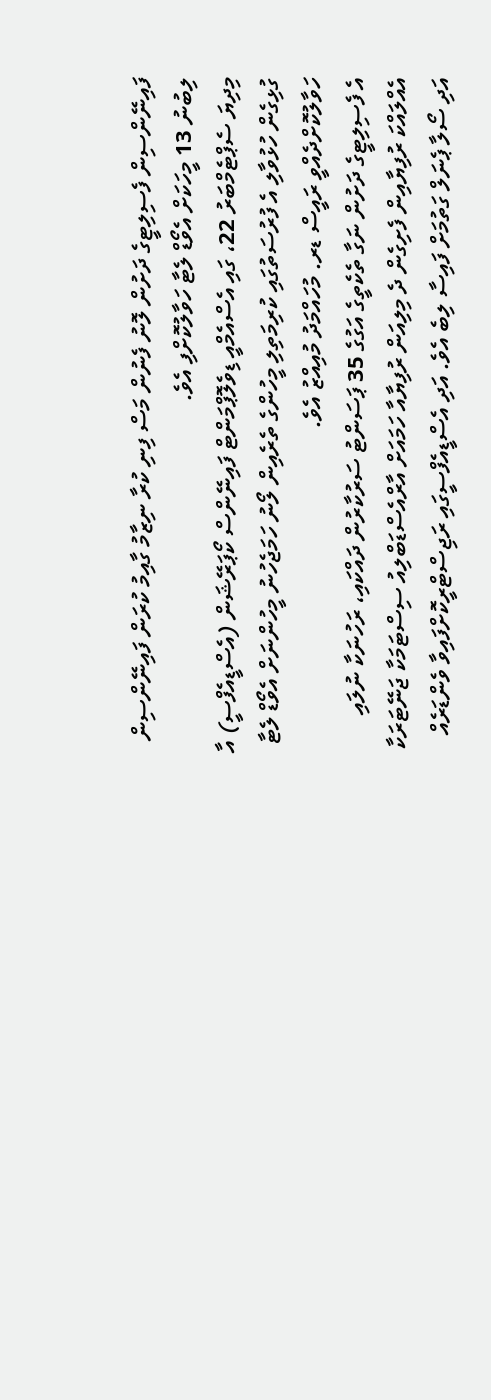ފައިނޭންސިން ފެސިލިޓީގެ ދަށުން ލޮނު ފެނުން މަސް ފިނި ކުރާ ނިޒާމު ގާއިމު ކުރަން ފައިނޭންސިން ލިބުނު 13 މީހަކަށް އެވޯޑް ލެޓާ ހަވާލުކޮށްފި އެވެ.
މިދިޔަ ސެޕްޓެމްބަރު 22، ގައި އެސްއެމްއީ ޑިވެލޮޕްމަންޓް ފައިނޭންސް ކޯޕަރޭޝަން (އެސްޑީއެފްސީ) އާ ގުޅިގެން ހުޅުވާލި އެ ފުރުސަތުގައި ކުރިމަތިލި މީހުންގެ ތެރެއިން ލޯނު ހަމަޖެހުނު މީހުންނަށް އެވޯޑް ލެޓާ ހަވާލުކޮށްދެއްވީ ރައީސް ޑރ. މުހައްމަދު މުއިއްޒު އެވެ.
އެ ފެސިލިޓީގެ ދަށުން ނަގާ ތެކެތީގެ އަގުގެ 35 ޕަސަންޓު ސަރުކާރުން ދައްކައި، ރަހުނަކާ ނުލައި އެއްލައްކަ ރުފިޔާއިން ފެށިގެން ދެ މިލިއަން ރުފިޔާއާ ހަމައަށް އާރްއެސްޑަބްލިއު ސިސްޓަމަކާ ޖަނޭޓަރަކާ އަދި ސޯލާ ޕެނަލް ގަތުމަށް ފައިސާ ލިބެ އެވެ. އަދި އެސްޑީއެފްސީގައި ރަޖިސްޓްރީކޮށްފައިވާ ވެންޑަރެއް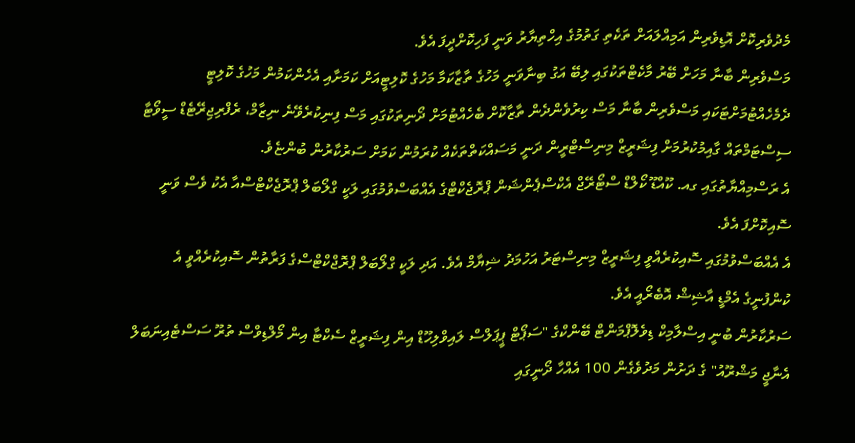މެދުވެރިކޮށް އޮޑިވެރިން އަމިއްލައަށް ތަކެތި ގަތުމުގެ އިހްތިޔާރު ވަނީ ފަހިކޮށްދީފަ އެވެ.
މަސްވެރިން ބާނާ މަހަށް ބޭރު މާކެޓްތަކުގައި ލިބޭ އަގު ބިނާވަނީ މަހުގެ ތާޒާކަމާ މަހުގެ ކޮލިޓީއަށް ކަމަށާއި އެހެންކަމުން މަހުގެ ކޮލިޓީ ދެމެހެއްޓުމަށްޓަކައި މަސްވެރިން ބާނާ މަސް ކިރުވެންދެން ތާޒާކޮށް ބެހެއްޓުމަށް ދޯނިތަކުގައި މަސް ފިނިކުރެވޭނެ ނިޒާމް، ރެފްރިޖިރޭޓެޑް ސީވޯޓާ ސިސްޓަމްތައް ގާއިމުކުރުމަށް ފިޝަރީޒް މިނިސްޓްރީން ދަނީ މަސައްކަތްތަކެއް ކުރަމުން ކަމަށް ސަރުކާރުން ބުންޏެވެ.
އެ ރަސްމިއްޔާތުގައި ގއ. ކޫއްޑޫ ކޯލްޑް ސްޓޯރޭޖް އެކްސްޕެންޝަން ޕްރޮޖެކްޓްގެ އެއްބަސްވުމުގައި ލަކީ ގްލޯބަލް ޕްރޮޖެކްޓްސްއާ އެކު ވެސް ވަނީ ސޮއިކޮށްފަ އެވެ.
އެ އެއްބަސްވުމުގައި ސޮއިކުރެއްވީ ފިޝަރީޒް މިނިސްޓަރު އަހުމަދު ޝިޔާމް އެވެ. އަދި ލަކީ ގްލޯބަލް ޕްރޮޖްކްޓްސްގެ ފަރާތުން ސޮއިކުރެއްވީ އެ ކުންފުނީގެ އެމްޑީ އާޝިޝް އޮބެރޯއީ އެވެ.
ސަރުކާރުން ބުނީ އިސްލާމިކް ޑިވެލޮޕްމަންޓް ބޭންކްގެ "ސަޕޯޓް ޕީޕަލްސް ލައިވްލިހޫޑް އިން ފިޝަރީޒް ސެކްޓާ އިން މޯލްޑިވްސް ތުރޫ ސަސްޓެއިނަބަލް އެނާޖީ މަޝްރޫއު" ގެ ދަށުން މަދުވެގެން 100 އެއްހާ ދޯނީގައި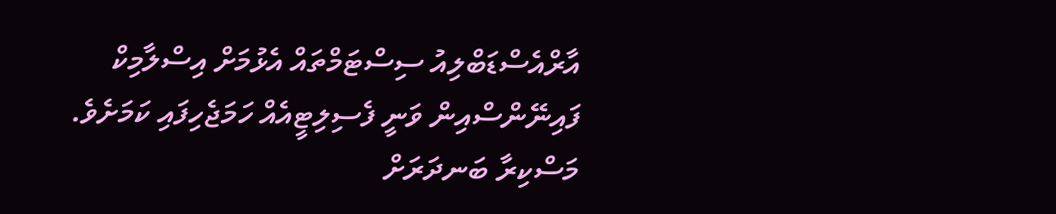އާރްއެސްޑަބްލިއު ސިސްޓަމްތައް އެޅުމަށް އިސްލާމިކް ފައިނޭންސްއިން ވަނީ ފެސިލިޓީއެއް ހަމަޖެހިފައި ކަމަށެވެ.
މަސްކިރާ ބަނދަރަށް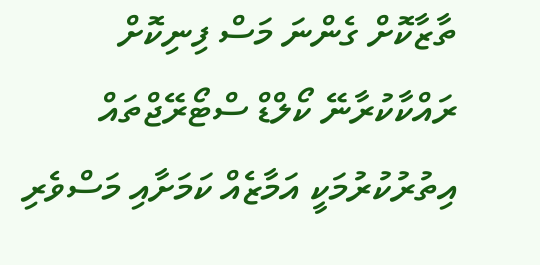ތާޒާކޮށް ގެންނަ މަސް ފިނިކޮށް ރައްކާކުރާނޭ ކޯލްޑް ސްޓޯރޭޖްތައް އިތުރުކުރުމަކީ އަމާޒެއް ކަމަށާއި މަސްވެރި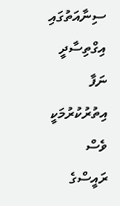ސިނާއަތުގައި އިގްތިސާދީ ނަފާ އިތުރުކުރުމަކީ ވެސް ރައީސްގެ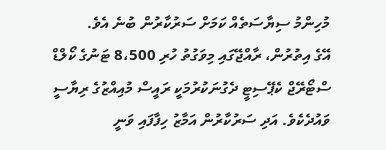މުހިންމު ސިޔާސަތެއް ކަމަށް ސަރުކާރުން ބުނެ އެވެ.
އޭގެ އިތުރުން، ރާއްޖޭގައި މިވަގުތު ހުރި 8،500 ޓަނުގެ ކޯލްޑް ސްޓޯރޭޖް ކެޕޭސިޓީ ދެގުނަކުރުމަކީ ރައީސް މުއިއްޒުގެ ރިޔާސީ ވައުދެކެވެ. އަދި ސަރުކާރުން އަމާޒު ހިފާފައި ވަނީ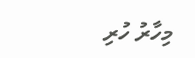މިހާރު ހުރި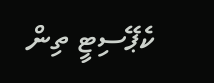ކެޕޭސިޓީ ތިން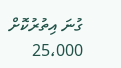ގުނަ އިތުރުކޮށް 25،000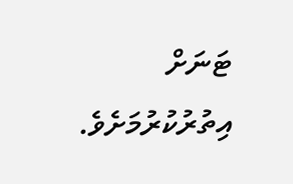ޓަނަށް އިތުރުކުރުމަށެވެ.